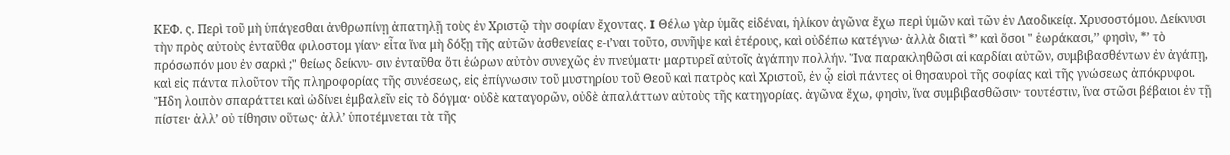ΚΕΦ. ς. Περὶ τοῦ μὴ ὑπάγεσθαι ἀνθρωπίνῃ ἀπατηλῇ τοὺς ἐν Χριστῷ τὴν σοφίαν ἔχοντας. I Θέλω γὰρ ὑμᾶς εἰδέναι, ἡλίκον ἀγῶνα ἔχω περὶ ὑμῶν καὶ τῶν ἐν Λαοδικείᾳ. Χρυσοστόμου. Δείκνυσι τὴν πρὸς αὐτοὺς ἐνταῦθα φιλοστομ γίαν· εἶτα ἵνα μὴ δόξῃ τῆς αὐτῶν ἀσθενείας ε-ι’ναι τοῦτο, συνῆψε καὶ ἑτέρους, καὶ οὐδέπω κατέγνω· ἀλλὰ διατὶ *’ καὶ ὅσοι " ἑωράκασι,’’ φησὶν, *’ τὸ πρόσωπόν μου ἐν σαρκὶ ;" θείως δείκνυ- σιν ἐνταῦθα ὅτι ἑώρων αὐτὸν συνεχῶς ἐν πνεύματι· μαρτυρεῖ αὐτοῖς ἀγάπην πολλήν. Ἵνα παρακληθῶσι αἱ καρδίαι αὐτῶν, συμβιβασθέντων ἐν ἀγάπῃ, καὶ εἰς πάντα πλοῦτον τῆς πληροφορίας τῆς συνέσεως, εἰς ἐπίγνωσιν τοῦ μυστηρίου τοῦ Θεοῦ καὶ πατρὸς καὶ Χριστοῦ, ἐν ᾧ εἰσὶ πάντες οἱ θησαυροὶ τῆς σοφίας καὶ τῆς γνώσεως ἀπόκρυφοι. Ἤδη λοιπὸν σπαράττει καὶ ὠδίνει ἐμβαλεῖν εἰς τὸ δόγμα· οὐδὲ καταγορῶν, οὐδὲ ἀπαλάττων αὐτοὺς τῆς κατηγορίας. ἀγῶνα ἔχω, φησὶν, ἵνα συμβιβασθῶσιν· τουτέστιν, ἵνα στῶσι βέβαιοι ἐν τῇ πίστει· ἀλλ’ οὐ τίθησιν οὕτως· ἀλλ’ ὑποτέμνεται τὰ τῆς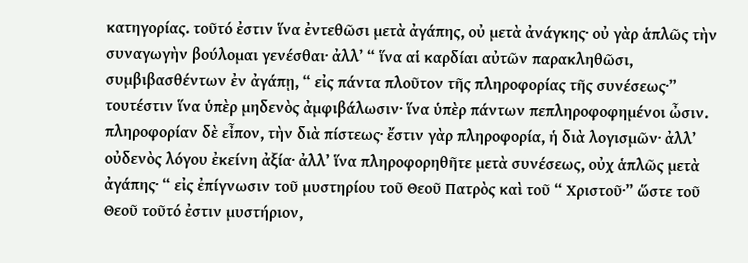κατηγορίας. τοῦτό ἐστιν ἵνα ἐντεθῶσι μετὰ ἀγάπης, οὐ μετὰ ἀνάγκης· οὐ γὰρ ἁπλῶς τὴν συναγωγὴν βούλομαι γενέσθαι· ἀλλ’ “ ἵνα αἱ καρδίαι αὐτῶν παρακληθῶσι, συμβιβασθέντων ἐν ἀγάπῃ, “ εἰς πάντα πλοῦτον τῆς πληροφορίας τῆς συνέσεως·” τουτέστιν ἵνα ὑπὲρ μηδενὸς ἀμφιβάλωσιν· ἵνα ὑπὲρ πάντων πεπληροφοφημένοι ὦσιν. πληροφορίαν δὲ εἶπον, τὴν διὰ πίστεως· ἔστιν γὰρ πληροφορία, ἡ διὰ λογισμῶν· ἀλλ’ οὐδενὸς λόγου ἐκείνη ἀξία· ἀλλ’ ἵνα πληροφορηθῆτε μετὰ συνέσεως, οὐχ ἁπλῶς μετὰ ἀγάπης· “ εἰς ἐπίγνωσιν τοῦ μυστηρίου τοῦ Θεοῦ Πατρὸς καὶ τοῦ “ Χριστοῦ·” ὥστε τοῦ Θεοῦ τοῦτό ἐστιν μυστήριον,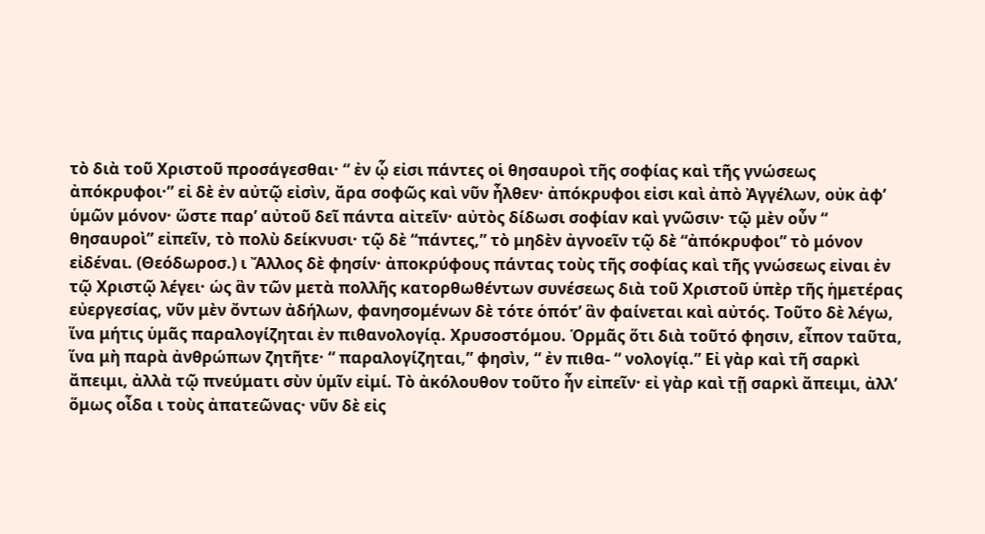τὸ διὰ τοῦ Χριστοῦ προσάγεσθαι· “ ἐν ᾧ εἰσι πάντες οἱ θησαυροὶ τῆς σοφίας καὶ τῆς γνώσεως ἀπόκρυφοι·” εἰ δὲ ἐν αὐτῷ εἰσὶν, ἄρα σοφῶς καὶ νῦν ἦλθεν· ἀπόκρυφοι εἰσι καὶ ἀπὸ Ἀγγέλων, οὐκ ἀφ’ ὑμῶν μόνον· ὥστε παρ’ αὐτοῦ δεῖ πάντα αἰτεῖν· αὐτὸς δίδωσι σοφίαν καὶ γνῶσιν· τῷ μὲν οὖν “ θησαυροὶ” εἰπεῖν, τὸ πολὺ δείκνυσι· τῷ δὲ “πάντες,” τὸ μηδὲν ἀγνοεῖν τῷ δὲ “ἀπόκρυφοι” τὸ μόνον εἰδέναι. (Θεόδωροσ.) ι Ἄλλος δὲ φησίν· ἀποκρύφους πάντας τοὺς τῆς σοφίας καὶ τῆς γνώσεως εἰναι ἐν τῷ Χριστῷ λέγει· ὡς ἃν τῶν μετὰ πολλῆς κατορθωθέντων συνέσεως διὰ τοῦ Χριστοῦ ὑπὲρ τῆς ἡμετέρας εὐεργεσίας, νῦν μὲν ὄντων ἀδήλων, φανησομένων δὲ τότε ὁπότ’ ἃν φαίνεται καὶ αὐτός. Τοῦτο δὲ λέγω, ἵνα μήτις ὑμᾶς παραλογίζηται ἐν πιθανολογίᾳ. Χρυσοστόμου. Ὁρμᾶς ὅτι διὰ τοῦτό φησιν, εἶπον ταῦτα, ἵνα μὴ παρὰ ἀνθρώπων ζητῆτε· “ παραλογίζηται,” φησὶν, “ ἐν πιθα- “ νολογίᾳ.” Εἰ γὰρ καὶ τῆ σαρκὶ ἄπειμι, ἀλλὰ τῷ πνεύματι σὺν ὑμῖν εἰμί. Τὸ ἀκόλουθον τοῦτο ἦν εἰπεῖν· εἰ γὰρ καὶ τῇ σαρκὶ ἄπειμι, ἀλλ’ ὅμως οἶδα ι τοὺς ἀπατεῶνας· νῦν δὲ εἰς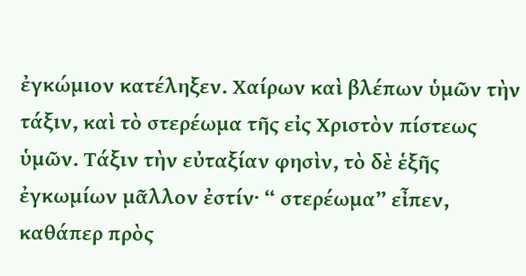ἐγκώμιον κατέληξεν. Χαίρων καὶ βλέπων ὑμῶν τὴν τάξιν, καὶ τὸ στερέωμα τῆς εἰς Χριστὸν πίστεως ὑμῶν. Τάξιν τὴν εὐταξίαν φησὶν, τὸ δὲ ἑξῆς ἐγκωμίων μᾶλλον ἐστίν· “ στερέωμα” εἶπεν, καθάπερ πρὸς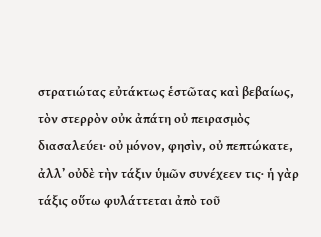στρατιώτας εὐτάκτως ἑστῶτας καὶ βεβαίως, τὸν στερρὸν οὐκ ἀπάτη οὐ πειρασμὸς διασαλεύει· οὐ μόνον, φησὶν, οὐ πεπτώκατε, ἀλλ’ οὐδὲ τὴν τάξιν ὑμῶν συνέχεεν τις· ἡ γὰρ τάξις οὕτω φυλάττεται ἀπὸ τοῦ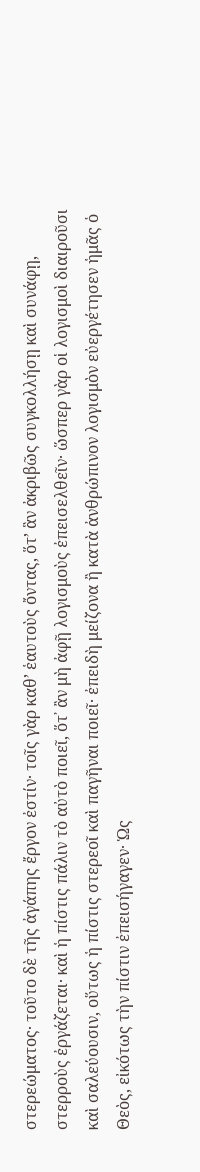στερεώματος· τοῦτο δὲ τῆς ἀγάπης ἔργον ἐστίν· τοῖς γὰρ καθ’ ἑαυτοὺς ὄντας, ὅτ’ ἃν ἀκριβῶς συγκολλήσῃ καὶ συνάφῃ, στερροὺς ἐργάζεται· καὶ ἡ πίστις πάλιν τὸ αὐτὸ ποιεῖ, ὅτ᾿ ἂν μὴ ἀφῇ λογισμοὺς ἐπεισελθεῖν· ὥσπερ γὰρ οἱ λογισμοὶ διαιροῦσι καὶ σαλεύουσιν, οὕτως ἡ πίστις στερεοῖ καὶ παγῆναι ποιεῖ· ἐπειδὴ μείζονα ἢ κατὰ ἀνθρώπινον λογισμὸν εὐεργέτησεν ἡμᾶς ὁ Θεὸς, εἰκότως τὴν πίστιν ἐπεισήγαγεν· Ὡς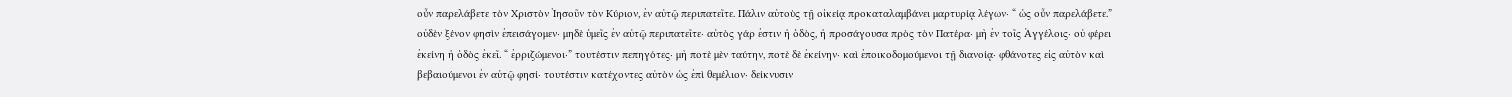οὖν παρελάβετε τὸν Χριστὸν Ἰησοῦν τὸν Κύριον, ἐν αὐτῷ περιπατεῖτε. Πάλιν αὐτοὺς τῇ οἰκείᾳ προκαταλαμβάνει μαρτυρίᾳ λέγων· “ ὡς οὖν παρελάβετε.” οὐδὲν ξένον φησὶν ἐπεισάγομεν· μηδὲ ὑμεῖς ἐν αὐτῷ περιπατεῖτε· αὐτὸς γάρ ἐστιν ἡ ὁδὸς, ἡ προσάγουσα πρὸς τὸν Πατέρα· μὴ ἐν τοῖς Ἀγγέλοις· οὐ φέρει ἐκείνη ἡ ὁδὸς ἐκεῖ. “ ἐρριζώμενοι·” τουτέστιν πεπηγότες· μὴ ποτὲ μὲν ταύτην, ποτὲ δὲ ἐκείνην· καὶ ἐποικοδομούμενοι τῇ διανοίᾳ· φθάνοτες εἰς αὐτὸν καὶ βεβαιούμενοι ἐν αὐτῷ φησί· τουτέστιν κατέχοντες αὐτὸν ὡς ἐπὶ θεμέλιον· δείκνυσιν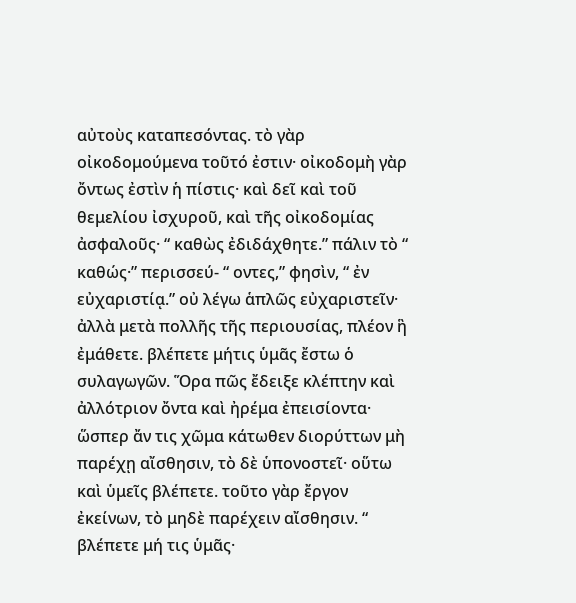αὐτοὺς καταπεσόντας. τὸ γὰρ οἰκοδομούμενα τοῦτό ἐστιν· οἰκοδομὴ γὰρ ὄντως ἐστὶν ἡ πίστις· καὶ δεῖ καὶ τοῦ θεμελίου ἰσχυροῦ, καὶ τῆς οἰκοδομίας ἀσφαλοῦς· “ καθὼς ἐδιδάχθητε.” πάλιν τὸ “ καθώς·” περισσεύ- “ οντες,” φησὶν, “ ἐν εὐχαριστίᾳ.” οὐ λέγω ἁπλῶς εὐχαριστεῖν· ἀλλὰ μετὰ πολλῆς τῆς περιουσίας, πλέον ἣ ἐμάθετε. βλέπετε μήτις ὑμᾶς ἔστω ὁ συλαγωγῶν. Ὅρα πῶς ἔδειξε κλέπτην καὶ ἀλλότριον ὄντα καὶ ἠρέμα ἐπεισίοντα· ὥσπερ ἄν τις χῶμα κάτωθεν διορύττων μὴ παρέχῃ αἴσθησιν, τὸ δὲ ὑπονοστεῖ· οὕτω καὶ ὑμεῖς βλέπετε. τοῦτο γὰρ ἔργον ἐκείνων, τὸ μηδὲ παρέχειν αἴσθησιν. “ βλέπετε μή τις ὑμᾶς·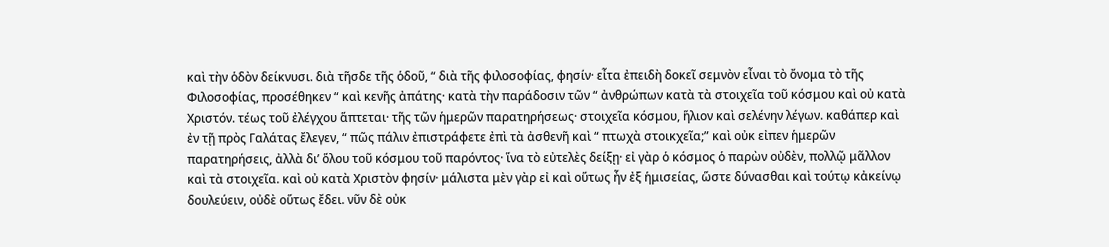καὶ τὴν ὁδὸν δείκνυσι. διὰ τῆσδε τῆς ὁδοῦ, “ διὰ τῆς φιλοσοφίας, φησίν· εἶτα ἐπειδὴ δοκεῖ σεμνὸν εἶναι τὸ ὄνομα τὸ τῆς Φιλοσοφίας, προσέθηκεν “ καὶ κενῆς ἀπάτης· κατὰ τὴν παράδοσιν τῶν “ ἀνθρώπων κατὰ τὰ στοιχεῖα τοῦ κόσμου καὶ οὐ κατὰ Χριστόν. τέως τοῦ ἐλέγχου ἅπτεται· τῆς τῶν ἡμερῶν παρατηρήσεως· στοιχεῖα κόσμου, ἥλιον καὶ σελένην λέγων. καθάπερ καὶ ἐν τῇ πρὸς Γαλάτας ἔλεγεν, “ πῶς πάλιν ἐπιστράφετε ἐπὶ τὰ ἀσθενῆ καὶ “ πτωχὰ στοικχεῖα;” καὶ οὐκ εἰπεν ἡμερῶν παρατηρήσεις, ἀλλὰ δι’ ὅλου τοῦ κόσμου τοῦ παρόντος· ἵνα τὸ εὐτελὲς δείξῃ· εἰ γὰρ ὁ κόσμος ὁ παρὼν οὐδὲν, πολλῷ μᾶλλον καὶ τὰ στοιχεῖα. καὶ οὐ κατὰ Χριστὸν φησίν· μάλιστα μὲν γὰρ εἰ καὶ οὕτως ἦν ἐξ ἡμισείας, ὥστε δύνασθαι καὶ τούτῳ κἀκείνῳ δουλεύειν, οὐδὲ οὕτως ἔδει. νῦν δὲ οὐκ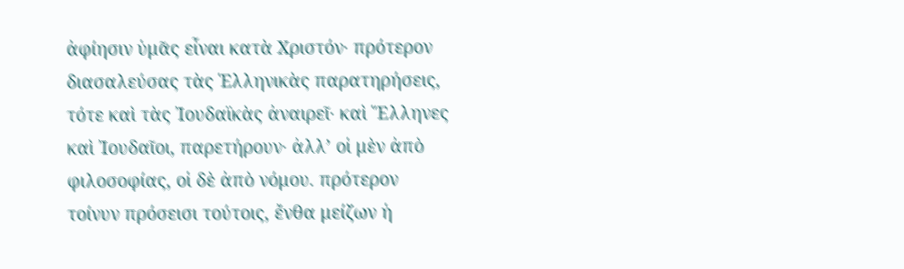ἀφίησιν ὑμᾶς εἶναι κατὰ Χριστόν· πρότερον διασαλεύσας τὰς Ἑλληνικὰς παρατηρήσεις, τότε καὶ τὰς Ἰουδαϊκὰς ἀναιρεῖ· καὶ Ἕλληνες καὶ Ἰουδαῖοι, παρετήρουν· ἀλλ’ οἱ μὲν ἀπὸ φιλοσοφίας, οἱ δὲ ἀπὸ νόμου. πρότερον τοίνυν πρόσεισι τούτοις, ἔνθα μείζων ἡ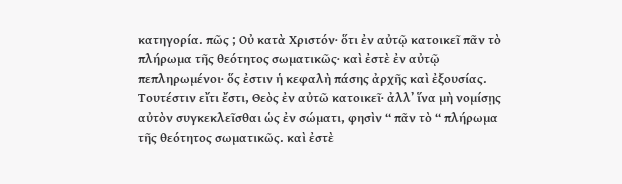κατηγορία. πῶς ; Οὐ κατὰ Χριστόν· ὅτι ἐν αὐτῷ κατοικεῖ πᾶν τὸ πλήρωμα τῆς θεότητος σωματικῶς· καὶ ἐστὲ ἐν αὐτῷ πεπληρωμένοι· ὅς ἐστιν ἡ κεφαλὴ πάσης ἀρχῆς καὶ ἐξουσίας. Τουτέστιν εἴτι ἔστι, Θεὸς ἐν αὐτῶ κατοικεῖ· ἀλλ’ ἵνα μὴ νομίσῃς αὐτὸν συγκεκλεῖσθαι ὡς ἐν σώματι, φησὶν “ πᾶν τὸ “ πλήρωμα τῆς θεότητος σωματικῶς. καὶ ἐστὲ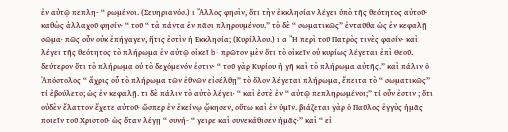ἐν αὐτῷ πεπλη- “ ρωμένοι. (Σευηριανόσ.) ι Ἄλλος φησὶν, ὅτι τὴν ἐκκλησίαν λέγει ὑπὸ τῆς θεότητος αὐτοῦ· καθὼς ἀλλαχοῦ φησίν· “ τοῦ “ τὰ πάντα ἐν πᾶσι πληρουμένου.” τὸ δὲ “ σωματικῶς” ἐνταῦθα ὡς ἐν κεφαλῇ σῶμα· πῶς οὖν οὐκ ἐπήγαγεν, ἥτις ἐστὶν ἡ Εκκλησία; (Κυρίλλου.) ι a Ἢ περὶ τοῦ Πατρὸς τινὲς φασίν· καὶ λέγει τῆς θεότητος τὸ πλήρωμα ἐν αὐτῷ οἰκεῖ b· πρῶτον μὲν ὅτι τὸ οἰκεῖν οὐ κυρίως λέγεται ἐπὶ Θεοῦ. δεύτερον ὅτι τὸ πλήρωμα οὐ τὸ δεχόμενόν ἐστιν· “ τοῦ γὰρ Κυρίου ἡ γῆ καὶ τὸ πλήρωμα αὐτῆς.” καὶ πάλιν ὁ Ἀπόστολος “ ἄχρις οὗ τὸ πλήρωμα τῶν ἐθνῶν εἰσέλθῃ” τὸ ὅλον λέγεται πλήρωμα, ἔπειτα τὸ “ σωματικῶς” τί ἐβούλετο; ὡς ἐν κεφαλῇ. τι δὲ πάλιν τὸ αὐτὸ λέγει· “ καὶ ἐστὲ ἐν “ αὐτῷ πεπληρωμένοι;” τί οὖν ἐστιν ; ὅτι οὐδὲν ἔλαττον ἔχετε αὐτοῦ· ὥσπερ ἐν ἐκείνῳ ᾤκησεν, οὕτω καὶ ἐν ὑμῖν. βιάζεται γὰρ ὁ Παῦλος ἐγγὺς ἡμᾶς ποιεῖν τοῦ Χριστοῦ· ὡς ὅταν λέγῃ “ συνή- “ γειρε καὶ συνεκάθισεν ἡμᾶς·” καὶ “ εἰ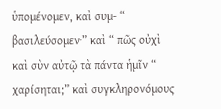ὑπομένομεν, καὶ συμ- “ βασιλεύσομεν·” καὶ “ πῶς οὐχὶ καὶ σὺν αὐτῷ τὰ πάντα ἡμῖν “ χαρίσηται;” καὶ συγκληρονόμους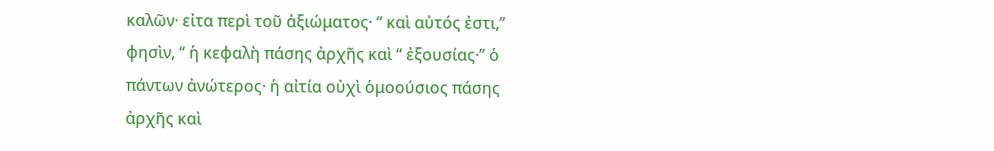καλῶν· εἰτα περὶ τοῦ ἀξιώματος· “ καὶ αὐτός ἐστι,” φησὶν, “ ἡ κεφαλὴ πάσης ἀρχῆς καὶ “ ἐξουσίας·” ὁ πάντων ἀνώτερος· ἡ αἰτία οὐχὶ ὁμοούσιος πάσης ἀρχῆς καὶ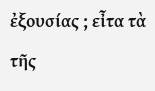ἐξουσίας ; εἶτα τὰ τῆς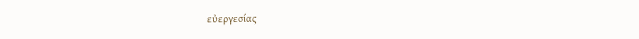εὐεργεσίας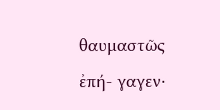θαυμαστῶς ἐπή- γαγεν·